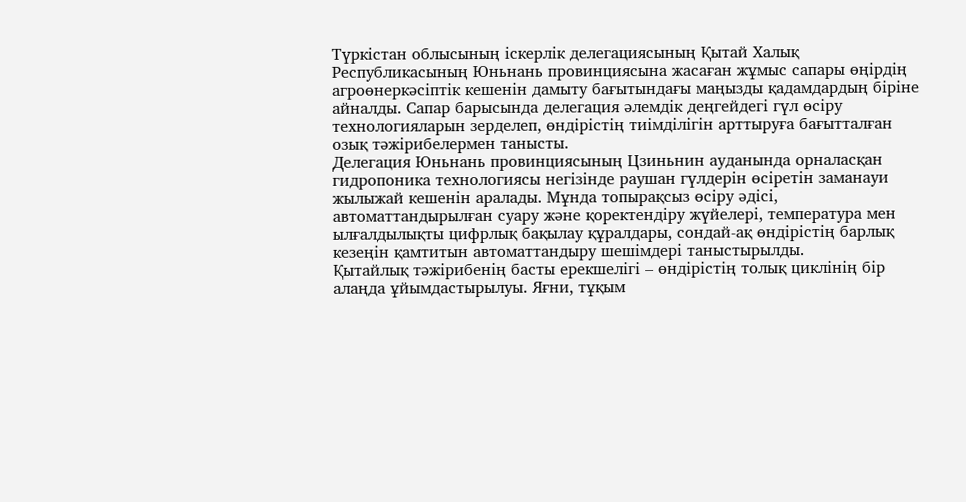Түркістан облысының іскерлік делегациясының Қытай Халық Республикасының Юньнань провинциясына жасаған жұмыс сапары өңірдің агроөнеркәсіптік кешенін дамыту бағытындағы маңызды қадамдардың біріне айналды. Сапар барысында делегация әлемдік деңгейдегі гүл өсіру технологияларын зерделеп, өндірістің тиімділігін арттыруға бағытталған озық тәжірибелермен танысты.
Делегация Юньнань провинциясының Цзиньнин ауданында орналасқан гидропоника технологиясы негізінде раушан гүлдерін өсіретін заманауи жылыжай кешенін аралады. Мұнда топырақсыз өсіру әдісі, автоматтандырылған суару және қоректендіру жүйелері, температура мен ылғалдылықты цифрлық бақылау құралдары, сондай-ақ өндірістің барлық кезеңін қамтитын автоматтандыру шешімдері таныстырылды.
Қытайлық тәжірибенің басты ерекшелігі – өндірістің толық циклінің бір алаңда ұйымдастырылуы. Яғни, тұқым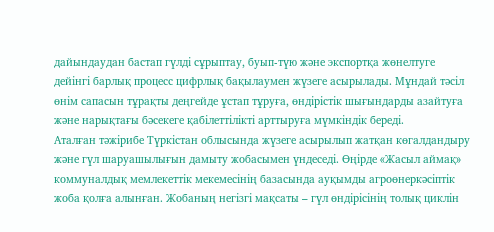дайындаудан бастап гүлді сұрыптау, буып-түю және экспортқа жөнелтуге дейінгі барлық процесс цифрлық бақылаумен жүзеге асырылады. Мұндай тәсіл өнім сапасын тұрақты деңгейде ұстап тұруға, өндірістік шығындарды азайтуға және нарықтағы бәсекеге қабілеттілікті арттыруға мүмкіндік береді.
Аталған тәжірибе Түркістан облысында жүзеге асырылып жатқан көгалдандыру және гүл шаруашылығын дамыту жобасымен үндеседі. Өңірде «Жасыл аймақ» коммуналдық мемлекеттік мекемесінің базасында ауқымды агроөнеркәсіптік жоба қолға алынған. Жобаның негізгі мақсаты – гүл өндірісінің толық циклін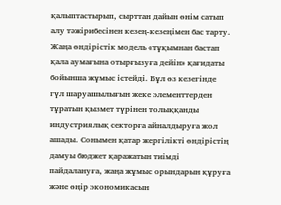қалыптастырып, сырттан дайын өнім сатып алу тәжірибесінен кезең-кезеңімен бас тарту.
Жаңа өндірістік модель «тұқымнан бастап қала аумағына отырғызуға дейін» қағидаты бойынша жұмыс істейді. Бұл өз кезегінде гүл шаруашылығын жеке элементтерден тұратын қызмет түрінен толыққанды индустриялық секторға айналдыруға жол ашады. Сонымен қатар жергілікті өндірістің дамуы бюджет қаражатын тиімді пайдалануға, жаңа жұмыс орындарын құруға және өңір экономикасын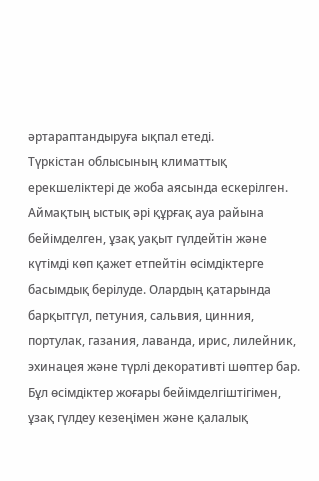әртараптандыруға ықпал етеді.
Түркістан облысының климаттық ерекшеліктері де жоба аясында ескерілген. Аймақтың ыстық әрі құрғақ ауа райына бейімделген, ұзақ уақыт гүлдейтін және күтімді көп қажет етпейтін өсімдіктерге басымдық берілуде. Олардың қатарында барқытгүл, петуния, сальвия, цинния, портулак, газания, лаванда, ирис, лилейник, эхинацея және түрлі декоративті шөптер бар. Бұл өсімдіктер жоғары бейімделгіштігімен, ұзақ гүлдеу кезеңімен және қалалық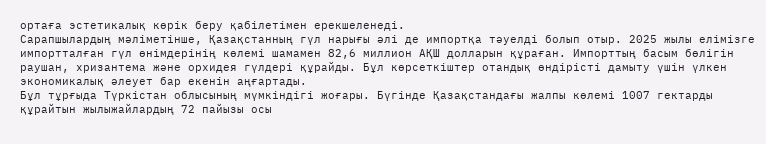ортаға эстетикалық көрік беру қабілетімен ерекшеленеді.
Сарапшылардың мәліметінше, Қазақстанның гүл нарығы әлі де импортқа тәуелді болып отыр. 2025 жылы елімізге импортталған гүл өнімдерінің көлемі шамамен 82,6 миллион АҚШ долларын құраған. Импорттың басым бөлігін раушан, хризантема және орхидея гүлдері құрайды. Бұл көрсеткіштер отандық өндірісті дамыту үшін үлкен экономикалық әлеует бар екенін аңғартады.
Бұл тұрғыда Түркістан облысының мүмкіндігі жоғары. Бүгінде Қазақстандағы жалпы көлемі 1007 гектарды құрайтын жылыжайлардың 72 пайызы осы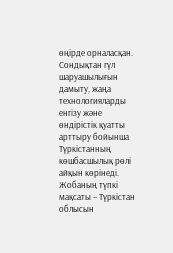өңірде орналасқан. Сондықтан гүл шаруашылығын дамыту, жаңа технологияларды енгізу және өндірістік қуатты арттыру бойынша Түркістанның көшбасшылық рөлі айқын көрінеді.
Жобаның түпкі мақсаты – Түркістан облысын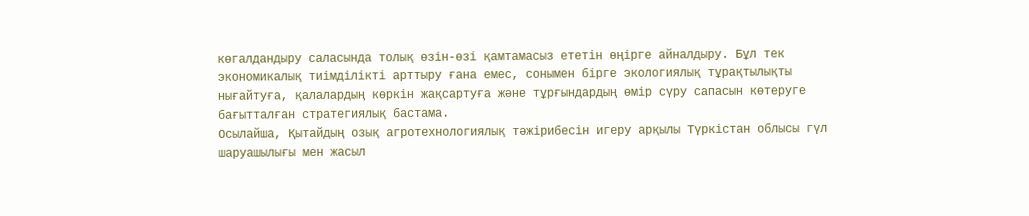көгалдандыру саласында толық өзін-өзі қамтамасыз ететін өңірге айналдыру. Бұл тек экономикалық тиімділікті арттыру ғана емес, сонымен бірге экологиялық тұрақтылықты нығайтуға, қалалардың көркін жақсартуға және тұрғындардың өмір сүру сапасын көтеруге бағытталған стратегиялық бастама.
Осылайша, Қытайдың озық агротехнологиялық тәжірибесін игеру арқылы Түркістан облысы гүл шаруашылығы мен жасыл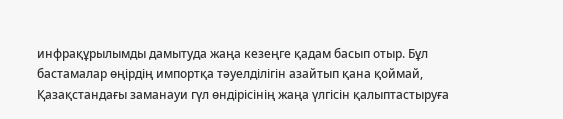инфрақұрылымды дамытуда жаңа кезеңге қадам басып отыр. Бұл бастамалар өңірдің импортқа тәуелділігін азайтып қана қоймай, Қазақстандағы заманауи гүл өндірісінің жаңа үлгісін қалыптастыруға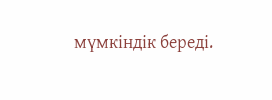мүмкіндік береді.